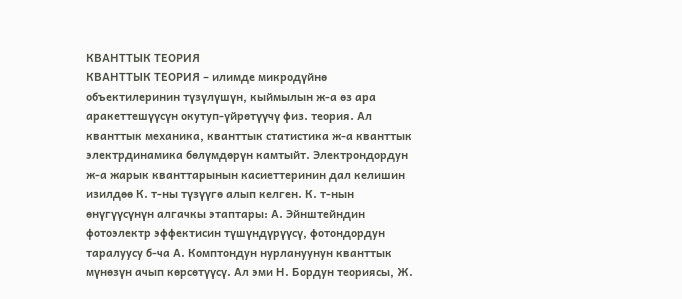КВАНТТЫК ТЕОРИЯ
КВАНТТЫК ТЕОРИЯ – илимде микродүйнө объектилеринин түзүлүшүн, кыймылын ж-а өз ара аракеттешүүсүн окутуп-үйрөтүүчү физ. теория. Ал кванттык механика, кванттык статистика ж-а кванттык электрдинамика бөлүмдөрүн камтыйт. Электрондордун ж-а жарык кванттарынын касиеттеринин дал келишин изилдөө К. т-ны түзүүгө алып келген. К. т-нын өнүгүүсүнүн алгачкы этаптары: А. Эйнштейндин фотоэлектр эффектисин түшүндүрүүсү, фотондордун таралуусу б-ча А. Комптондун нурлануунун кванттык мүнөзүн ачып көрсөтүүсү. Ал эми Н. Бордун теориясы, Ж.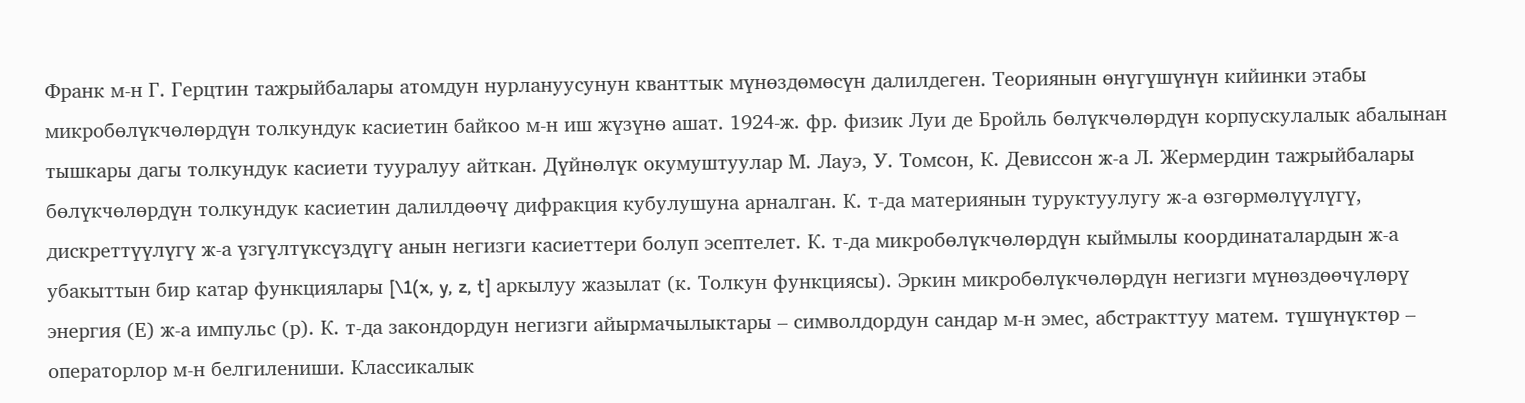Франк м-н Г. Герцтин тажрыйбалары атомдун нурлануусунун кванттык мүнөздөмөсүн далилдеген. Теориянын өнүгүшүнүн кийинки этабы микробөлүкчөлөрдүн толкундук касиетин байкоо м-н иш жүзүнө ашат. 1924-ж. фр. физик Луи де Бройль бөлүкчөлөрдүн корпускулалык абалынан тышкары дагы толкундук касиети тууралуу айткан. Дүйнөлүк окумуштуулар М. Лауэ, У. Томсон, К. Девиссон ж-а Л. Жермердин тажрыйбалары бөлүкчөлөрдүн толкундук касиетин далилдөөчү дифракция кубулушуна арналган. К. т-да материянын туруктуулугу ж-а өзгөрмөлүүлүгү, дискреттүүлүгү ж-а үзгүлтүксүздүгү анын негизги касиеттери болуп эсептелет. К. т-да микробөлүкчөлөрдүн кыймылы координаталардын ж-а убакыттын бир катар функциялары [\1(x, y, z, t] аркылуу жазылат (к. Толкун функциясы). Эркин микробөлүкчөлөрдүн негизги мүнөздөөчүлөрү энергия (Е) ж-а импульс (р). К. т-да закондордун негизги айырмачылыктары – символдордун сандар м-н эмес, абстракттуу матем. түшүнүктөр – операторлор м-н белгилениши. Классикалык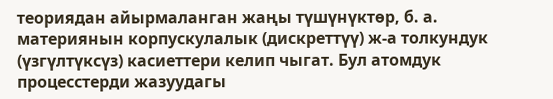теориядан айырмаланган жаңы түшүнүктөр, б. а. материянын корпускулалык (дискреттүү) ж-а толкундук (үзгүлтүксүз) касиеттери келип чыгат. Бул атомдук процесстерди жазуудагы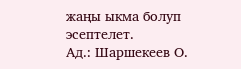жаңы ыкма болуп эсептелет.
Ад.: Шаршекеев О.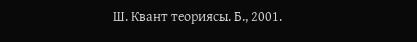Ш. Квант теориясы. Б., 2001.